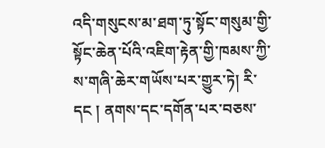འདི་གསུངས་མ་ཐག་ཏུ་སྟོང་གསུམ་གྱི་སྟོང་ཆེན་པོའི་འཇིག་རྟེན་གྱི་ཁམས་ཀྱི་ས་གཞི་ཆེར་གཡོས་པར་གྱུར་ཏེ། རི་དང ། ནགས་དང་དགོན་པར་བཅས་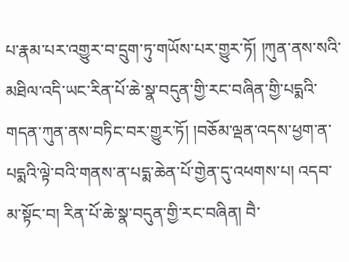པ་རྣམ་པར་འགྱུར་བ་དྲུག་ཏུ་གཡོས་པར་གྱུར་ཏོ། །ཀུན་ནས་སའི་མཐིལ་འདི་ཡང་རིན་པོ་ཆེ་སྣ་བདུན་གྱི་རང་བཞིན་གྱི་པདྨའི་གདན་ཀུན་ནས་བཏིང་བར་གྱུར་ཏོ། །བཅོམ་ལྡན་འདས་ཕྱག་ན་པདྨའི་ལྟེ་བའི་གནས་ན་པདྨ་ཆེན་པོ་གྱེན་དུ་འཕགས་པ། འདབ་མ་སྟོང་བ། རིན་པོ་ཆེ་སྣ་བདུན་གྱི་རང་བཞིན། བཻ་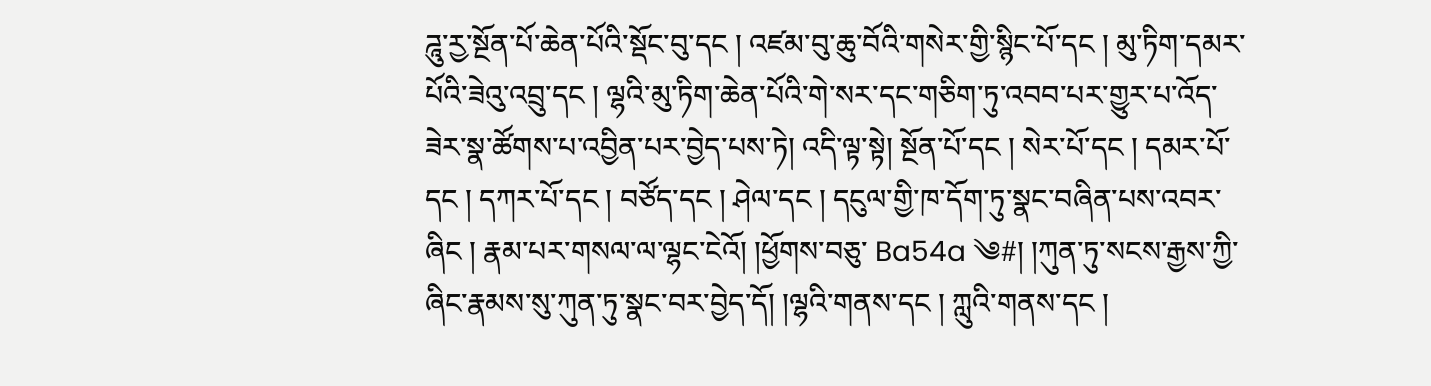ཌཱུ་རྱ་སྔོན་པོ་ཆེན་པོའི་སྡོང་བུ་དང ། འཛམ་བུ་ཆུ་བོའི་གསེར་གྱི་སྙིང་པོ་དང ། མུ་ཏིག་དམར་པོའི་ཟེའུ་འབྲུ་དང ། ལྷའི་མུ་ཏིག་ཆེན་པོའི་གེ་སར་དང་གཅིག་ཏུ་འབབ་པར་གྱུར་པ་འོད་ཟེར་སྣ་ཚོགས་པ་འབྱིན་པར་བྱེད་པས་ཏེ། འདི་ལྟ་སྟེ། སྔོན་པོ་དང ། སེར་པོ་དང ། དམར་པོ་དང ། དཀར་པོ་དང ། བཙོད་དང ། ཤེལ་དང ། དངུལ་གྱི་ཁ་དོག་ཏུ་སྣང་བཞིན་པས་འབར་ཞིང ། རྣམ་པར་གསལ་ལ་ལྷང་ངེའོ། །ཕྱོགས་བཅུ་ Ba54a ༄#། །ཀུན་ཏུ་སངས་རྒྱས་ཀྱི་ཞིང་རྣམས་སུ་ཀུན་ཏུ་སྣང་བར་བྱེད་དོ། །ལྷའི་གནས་དང ། ཀླུའི་གནས་དང །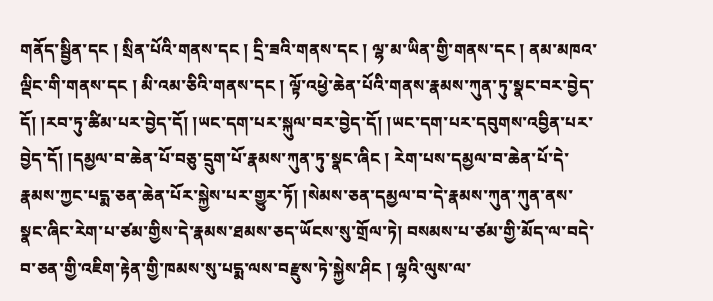གནོད་སྦྱིན་དང ། སྲིན་པོའི་གནས་དང ། དྲི་ཟའི་གནས་དང ། ལྷ་མ་ཡིན་གྱི་གནས་དང ། ནམ་མཁའ་ལྡིང་གི་གནས་དང ། མི་འམ་ཅིའི་གནས་དང ། ལྟོ་འཕྱེ་ཆེན་པོའི་གནས་རྣམས་ཀུན་ཏུ་སྣང་བར་བྱེད་དོ། །རབ་ཏུ་ཚིམ་པར་བྱེད་དོ། །ཡང་དག་པར་སྐུལ་བར་བྱེད་དོ། །ཡང་དག་པར་དབུགས་འབྱིན་པར་བྱེད་དོ། །དམྱལ་བ་ཆེན་པོ་བཅུ་དྲུག་པོ་རྣམས་ཀུན་ཏུ་སྣང་ཞིང ། རེག་པས་དམྱལ་བ་ཆེན་པོ་དེ་རྣམས་ཀྱང་པདྨ་ཅན་ཆེན་པོར་སྐྱེས་པར་གྱུར་ཏོ། །སེམས་ཅན་དམྱལ་བ་དེ་རྣམས་ཀུན་ཀུན་ནས་སྣང་ཞིང་རེག་པ་ཙམ་གྱིས་དེ་རྣམས་ཐམས་ཅད་ཡོངས་སུ་གྲོལ་ཏེ། བསམས་པ་ཙམ་གྱི་མོད་ལ་བདེ་བ་ཅན་གྱི་འཇིག་རྟེན་གྱི་ཁམས་སུ་པདྨ་ལས་བརྫུས་ཏེ་སྐྱེས་ཤིང ། ལྷའི་ལུས་ལ་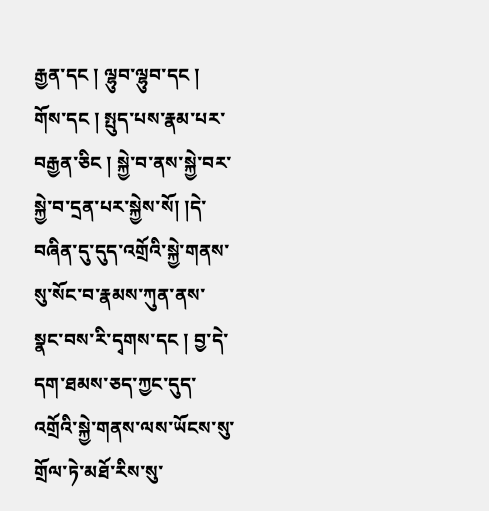རྒྱན་དང ། ལྷུབ་ལྷུབ་དང ། གོས་དང ། སྤུད་པས་རྣམ་པར་བརྒྱན་ཅིང ། སྐྱེ་བ་ནས་སྐྱེ་བར་སྐྱེ་བ་དྲན་པར་སྐྱེས་སོ། །དེ་བཞིན་དུ་དུད་འགྲོའི་སྐྱེ་གནས་སུ་སོང་བ་རྣམས་ཀུན་ནས་སྣང་བས་རི་དྭགས་དང ། བྱ་དེ་དག་ཐམས་ཅད་ཀྱང་དུད་འགྲོའི་སྐྱེ་གནས་ལས་ཡོངས་སུ་གྲོལ་ཏེ་མཐོ་རིས་སུ་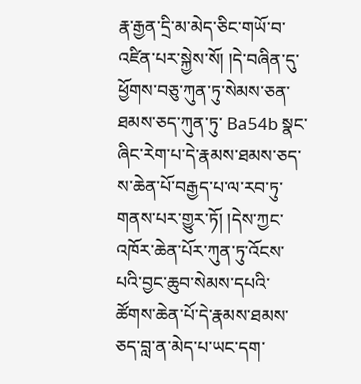རྣ་རྒྱན་དྲི་མ་མེད་ཅིང་གཡོ་བ་འཛིན་པར་སྐྱེས་སོ། །དེ་བཞིན་དུ་ཕྱོགས་བཅུ་ཀུན་ཏུ་སེམས་ཅན་ཐམས་ཅད་ཀུན་ཏུ་ Ba54b སྣང་ཞིང་རེག་པ་དེ་རྣམས་ཐམས་ཅད་ས་ཆེན་པོ་བརྒྱད་པ་ལ་རབ་ཏུ་གནས་པར་གྱུར་ཏོ། །དེས་ཀྱང་འཁོར་ཆེན་པོར་ཀུན་ཏུ་འོངས་པའི་བྱང་ཆུབ་སེམས་དཔའི་ཚོགས་ཆེན་པོ་དེ་རྣམས་ཐམས་ཅད་བླ་ན་མེད་པ་ཡང་དག་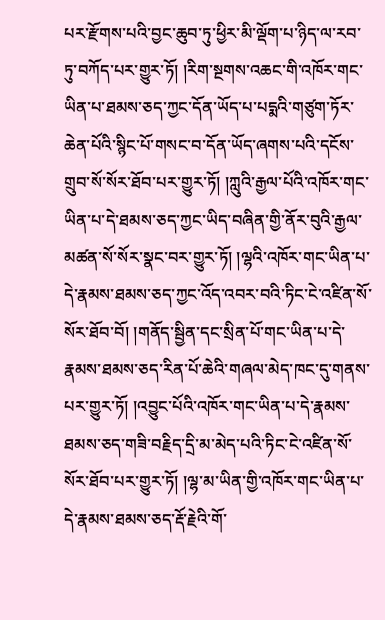པར་རྫོགས་པའི་བྱང་ཆུབ་ཏུ་ཕྱིར་མི་ལྡོག་པ་ཉིད་ལ་རབ་ཏུ་བཀོད་པར་གྱུར་ཏོ། །རིག་སྔགས་འཆང་གི་འཁོར་གང་ཡིན་པ་ཐམས་ཅད་ཀྱང་དོན་ཡོད་པ་པདྨའི་གཙུག་ཏོར་ཆེན་པོའི་སྙིང་པོ་གསང་བ་དོན་ཡོད་ཞགས་པའི་དངོས་གྲུབ་སོ་སོར་ཐོབ་པར་གྱུར་ཏོ། །ཀླུའི་རྒྱལ་པོའི་འཁོར་གང་ཡིན་པ་དེ་ཐམས་ཅད་ཀྱང་ཡིད་བཞིན་གྱི་ནོར་བུའི་རྒྱལ་མཚན་སོ་སོར་སྣང་བར་གྱུར་ཏོ། །ལྷའི་འཁོར་གང་ཡིན་པ་དེ་རྣམས་ཐམས་ཅད་ཀྱང་འོད་འབར་བའི་ཏིང་ངེ་འཛིན་སོ་སོར་ཐོབ་བོ། །གནོད་སྦྱིན་དང་སྲིན་པོ་གང་ཡིན་པ་དེ་རྣམས་ཐམས་ཅད་རིན་པོ་ཆེའི་གཞལ་མེད་ཁང་དུ་གནས་པར་གྱུར་ཏོ། །འབྱུང་པོའི་འཁོར་གང་ཡིན་པ་དེ་རྣམས་ཐམས་ཅད་གཟི་བརྗིད་དྲི་མ་མེད་པའི་ཏིང་ངེ་འཛིན་སོ་སོར་ཐོབ་པར་གྱུར་ཏོ། །ལྷ་མ་ཡིན་གྱི་འཁོར་གང་ཡིན་པ་དེ་རྣམས་ཐམས་ཅད་རྡོ་རྗེའི་གོ་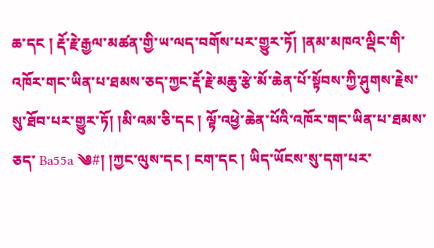ཆ་དང ། རྡོ་རྗེ་རྒྱལ་མཚན་གྱི་ཡ་ལད་བགོས་པར་གྱུར་ཏོ། །ནམ་མཁའ་ལྡིང་གི་འཁོར་གང་ཡིན་པ་ཐམས་ཅད་ཀྱང་རྡོ་རྗེ་མཆུ་རྩེ་མོ་ཆེན་པོ་སྟོབས་ཀྱི་ཤུགས་རྗེས་སུ་ཐོབ་པར་གྱུར་ཏོ། །མི་འམ་ཅི་དང ། ལྟོ་འཕྱེ་ཆེན་པོའི་འཁོར་གང་ཡིན་པ་ཐམས་ཅད་ Ba55a ༄#། །ཀྱང་ལུས་དང ། ངག་དང ། ཡིད་ཡོངས་སུ་དག་པར་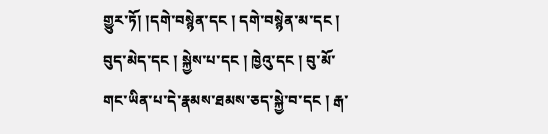གྱུར་ཏོ། །དགེ་བསྙེན་དང ། དགེ་བསྙེན་མ་དང ། བུད་མེད་དང ། སྐྱེས་པ་དང ། ཁྱེའུ་དང ། བུ་མོ་གང་ཡིན་པ་དེ་རྣམས་ཐམས་ཅད་སྐྱེ་བ་དང ། རྒ་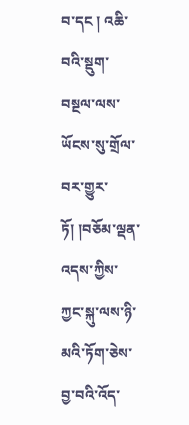བ་དང ། འཆི་བའི་སྡུག་བསྔལ་ལས་ཡོངས་སུ་གྲོལ་བར་གྱུར་ཏོ། །བཅོམ་ལྡན་འདས་ཀྱིས་ཀྱང་སྐུ་ལས་ཉི་མའི་ཏོག་ཅེས་བྱ་བའི་འོད་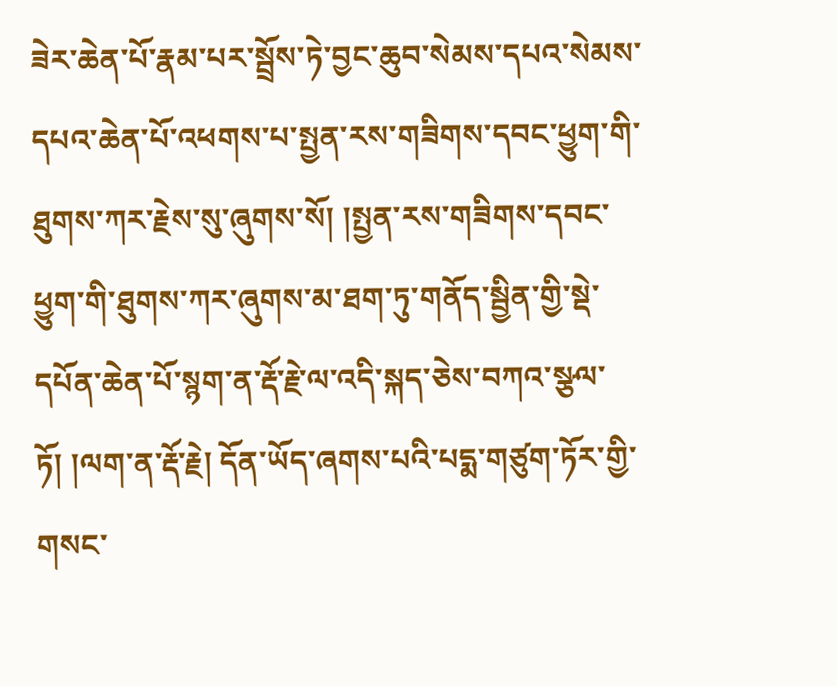ཟེར་ཆེན་པོ་རྣམ་པར་སྦྲོས་ཏེ་བྱང་ཆུབ་སེམས་དཔའ་སེམས་དཔའ་ཆེན་པོ་འཕགས་པ་སྤྱན་རས་གཟིགས་དབང་ཕྱུག་གི་ཐུགས་ཀར་རྗེས་སུ་ཞུགས་སོ། །སྤྱན་རས་གཟིགས་དབང་ཕྱུག་གི་ཐུགས་ཀར་ཞུགས་མ་ཐག་ཏུ་གནོད་སྦྱིན་གྱི་སྡེ་དཔོན་ཆེན་པོ་སྙག་ན་རྡོ་རྗེ་ལ་འདི་སྐད་ཅེས་བཀའ་སྩལ་ཏོ། །ལག་ན་རྡོ་རྗེ། དོན་ཡོད་ཞགས་པའི་པདྨ་གཙུག་ཏོར་གྱི་གསང་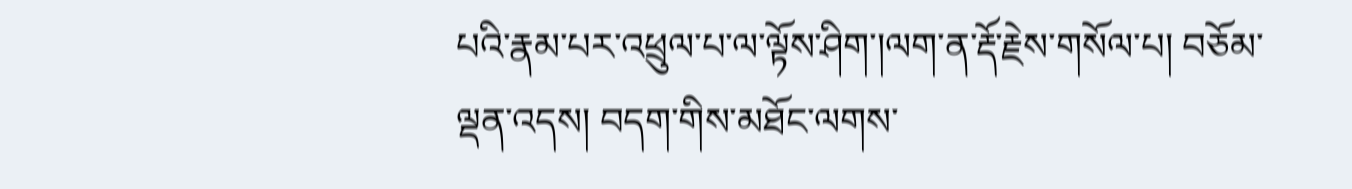པའི་རྣམ་པར་འཕྲུལ་པ་ལ་ལྟོས་ཤིག་།ལག་ན་རྡོ་རྗེས་གསོལ་པ། བཅོམ་ལྡན་འདས། བདག་གིས་མཐོང་ལགས་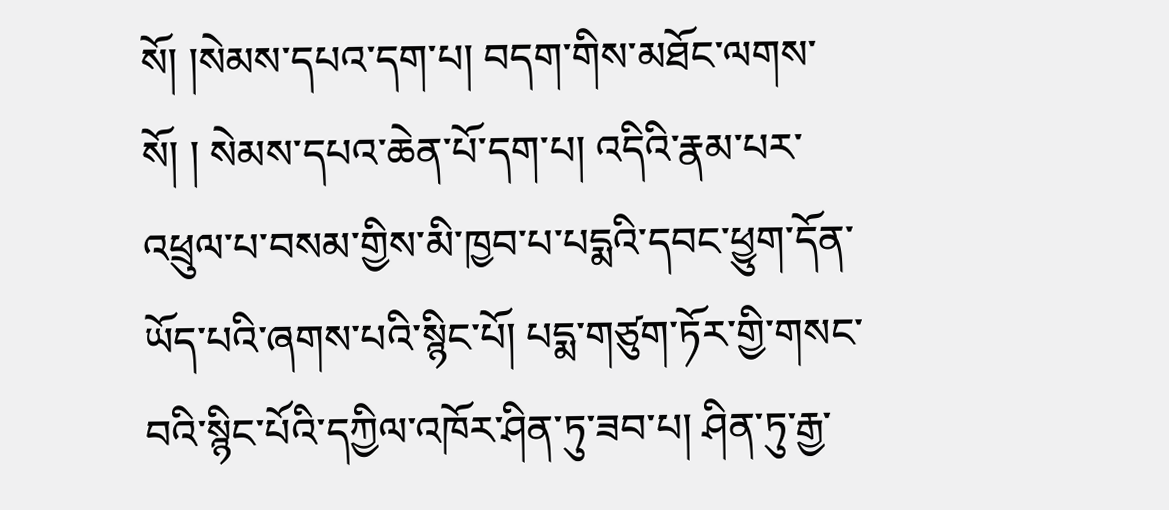སོ། །སེམས་དཔའ་དག་པ། བདག་གིས་མཐོང་ལགས་སོ། ། སེམས་དཔའ་ཆེན་པོ་དག་པ། འདིའི་རྣམ་པར་འཕྲུལ་པ་བསམ་གྱིས་མི་ཁྱབ་པ་པདྨའི་དབང་ཕྱུག་དོན་ཡོད་པའི་ཞགས་པའི་སྙིང་པོ། པདྨ་གཙུག་ཏོར་གྱི་གསང་བའི་སྙིང་པོའི་དཀྱིལ་འཁོར་ཤིན་ཏུ་ཟབ་པ། ཤིན་ཏུ་རྒྱ་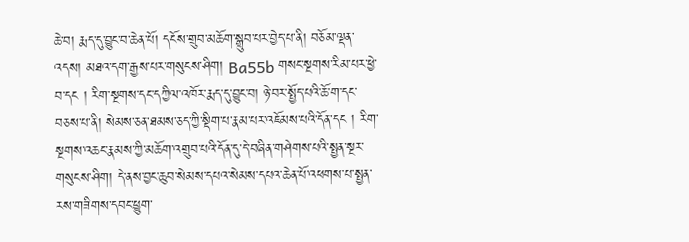ཆེ་བ། རྨད་དུ་བྱུང་བ་ཆེན་པོ། དངོས་གྲུབ་མཆོག་སྒྲུབ་པར་བྱེད་པ་ནི། བཅོམ་ལྡན་འདས། མཐའ་དག་རྒྱས་པར་གསུངས་ཤིག། Ba55b གསང་སྔགས་རིམ་པར་ཕྱེ་བ་དང ། རིག་སྔགས་དང་དཀྱིལ་འཁོར་རྨད་དུ་བྱུང་བ། ཉེ་བར་སྤྱོད་པའི་ཆོ་ག་དང་བཅས་པ་ནི། སེམས་ཅན་ཐམས་ཅད་ཀྱི་སྡིག་པ་རྣམ་པར་འཇོམས་པའི་དོན་དང ། རིག་སྔགས་འཆང་རྣམས་ཀྱི་མཆོག་འགྲུབ་པའི་དོན་དུ་དེ་བཞིན་གཤེགས་པའི་སྤྱན་སྔར་གསུངས་ཤིག། དེ་ནས་བྱང་ཆུབ་སེམས་དཔའ་སེམས་དཔའ་ཆེན་པོ་འཕགས་པ་སྤྱན་རས་གཟིགས་དབང་ཕྱུག་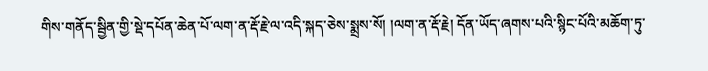གིས་གནོད་སྦྱིན་གྱི་སྡེ་དཔོན་ཆེན་པོ་ལག་ན་རྡོ་རྗེ་ལ་འདི་སྐད་ཅེས་སྨྲས་སོ། །ལག་ན་རྡོ་རྗེ། དོན་ཡོད་ཞགས་པའི་སྙིང་པོའི་མཆོག་ཏུ་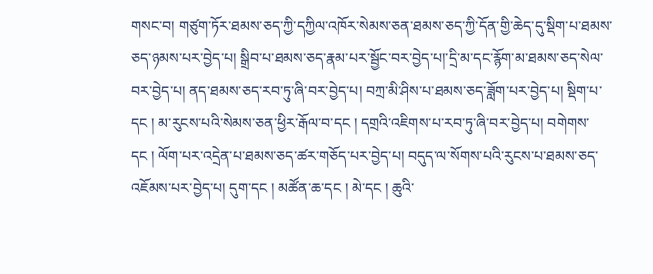གསང་བ། གཙུག་ཏོར་ཐམས་ཅད་ཀྱི་དཀྱིལ་འཁོར་སེམས་ཅན་ཐམས་ཅད་ཀྱི་དོན་གྱི་ཆེད་དུ་སྡིག་པ་ཐམས་ཅད་ཉམས་པར་བྱེད་པ། སྒྲིབ་པ་ཐམས་ཅད་རྣམ་པར་སྦྱོང་བར་བྱེད་པ།་དྲི་མ་དང་རྙོག་མ་ཐམས་ཅད་སེལ་བར་བྱེད་པ། ནད་ཐམས་ཅད་རབ་ཏུ་ཞི་བར་བྱེད་པ། བཀྲ་མི་ཤིས་པ་ཐམས་ཅད་ཟློག་པར་བྱེད་པ། སྡིག་པ་དང ། མ་རུངས་པའི་སེམས་ཅན་ཕྱིར་རྒོལ་བ་དང ། དགྲའི་འཇིགས་པ་རབ་ཏུ་ཞི་བར་བྱེད་པ། བགེགས་དང ། ལོག་པར་འདྲེན་པ་ཐམས་ཅད་ཚར་གཅོད་པར་བྱེད་པ། བདུད་ལ་སོགས་པའི་རུངས་པ་ཐམས་ཅད་འཇོམས་པར་བྱེད་པ། དུག་དང ། མཚོན་ཆ་དང ། མེ་དང ། ཆུའི་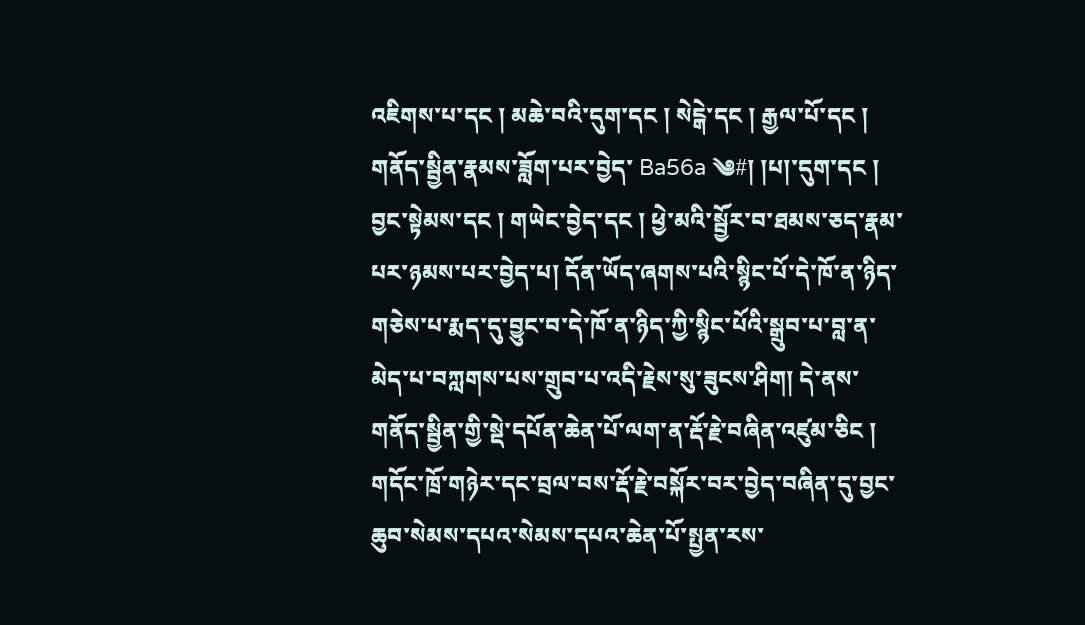འཇིགས་པ་དང ། མཆེ་བའི་དུག་དང ། སེངྒེ་དང ། རྒྱལ་པོ་དང ། གནོད་སྦྱིན་རྣམས་ཟློག་པར་བྱེད་ Ba56a ༄#། །པ།་དུག་དང ། བྱང་སྟེམས་དང ། གཡེང་བྱེད་དང ། ཕྱེ་མའི་སྦྱོར་བ་ཐམས་ཅད་རྣམ་པར་ཉམས་པར་བྱེད་པ། དོན་ཡོད་ཞགས་པའི་སྙིང་པོ་དེ་ཁོ་ན་ཉིད་གཅེས་པ་རྨད་དུ་བྱུང་བ་དེ་ཁོ་ན་ཉིད་ཀྱི་སྙིང་པོའི་སྒྲུབ་པ་བླ་ན་མེད་པ་བཀླགས་པས་གྲུབ་པ་འདི་རྗེས་སུ་ཟུངས་ཤིག། དེ་ནས་གནོད་སྦྱིན་གྱི་སྡེ་དཔོན་ཆེན་པོ་ལག་ན་རྡོ་རྗེ་བཞིན་འཛུམ་ཅིང ། གདོང་ཁྲོ་གཉེར་དང་བྲལ་བས་རྡོ་རྗེ་བསྐོར་བར་བྱེད་བཞིན་དུ་བྱང་ཆུབ་སེམས་དཔའ་སེམས་དཔའ་ཆེན་པོ་སྤྱན་རས་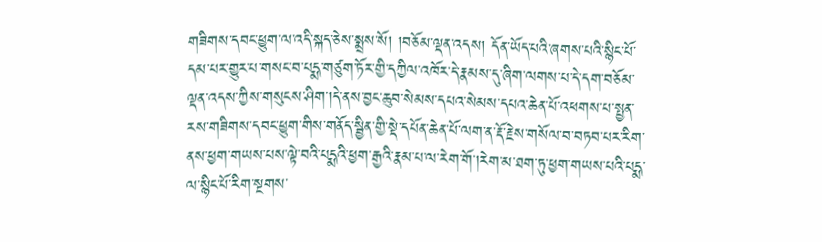གཟིགས་དབང་ཕྱུག་ལ་འདི་སྐད་ཅེས་སྨྲས་སོ། །བཅོམ་ལྡན་འདས། དོན་ཡོད་པའི་ཞགས་པའི་སྙིང་པོ་དམ་པར་གྱུར་པ་གསང་བ་པདྨ་གཙུག་ཏོར་གྱི་དཀྱིལ་འཁོར་དེ་རྣམས་དུ་ཞིག་ལགས་པ་དེ་དག་བཅོམ་ལྡན་འདས་ཀྱིས་གསུངས་ཤིག་།དེ་ནས་བྱང་ཆུབ་སེམས་དཔའ་སེམས་དཔའ་ཆེན་པོ་འཕགས་པ་སྤྱན་རས་གཟིགས་དབང་ཕྱུག་གིས་གནོད་སྦྱིན་གྱི་སྡེ་དཔོན་ཆེན་པོ་ལག་ན་རྡོ་རྗེས་གསོལ་བ་བཏབ་པར་རིག་ནས་ཕྱག་གཡས་པས་ལྟེ་བའི་པདྨའི་ཕྱག་རྒྱའི་རྣམ་པ་ལ་རེག་གོ་།རེག་མ་ཐག་ཏུ་ཕྱག་གཡས་པའི་པདྨ་ལ་སྙིང་པོ་རིག་སྔགས་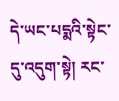དེ་ཡང་པདྨའི་སྟེང་དུ་འདུག་སྟེ། རང་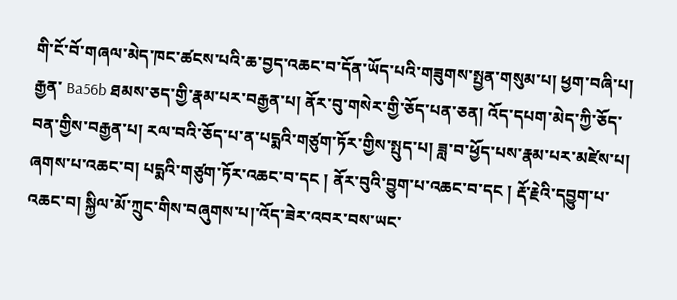གི་ངོ་བོ་གཞལ་མེད་ཁང་ཚངས་པའི་ཆ་བྱད་འཆང་བ་དོན་ཡོད་པའི་གཟུགས་སྤྱན་གསུམ་པ། ཕྱག་བཞི་པ། རྒྱན་ Ba56b ཐམས་ཅད་གྱི་རྣམ་པར་བརྒྱན་པ། ནོར་བུ་གསེར་གྱི་ཅོད་པན་ཅན། འོད་དཔག་མེད་ཀྱི་ཅོད་བན་གྱིས་བརྒྱན་པ། རལ་བའི་ཅོད་པ་ན་པདྨའི་གཙུག་ཏོར་གྱིས་སྤུད་པ། ཟླ་བ་ཕྱོད་པས་རྣམ་པར་མཛེས་པ། ཞགས་པ་འཆང་བ། པདྨའི་གཙུག་ཏོར་འཆང་བ་དང ། ནོར་བུའི་བྱུག་པ་འཆང་བ་དང ། རྡོ་རྗེའི་དབྱུག་པ་འཆང་བ། སྐྱིལ་མོ་ཀྲུང་གིས་བཞུགས་པ།་འོད་ཟེར་འབར་བས་ཡང་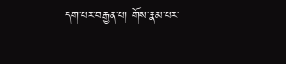དག་པར་བརྒྱན་པ། གོས་རྣམ་པར་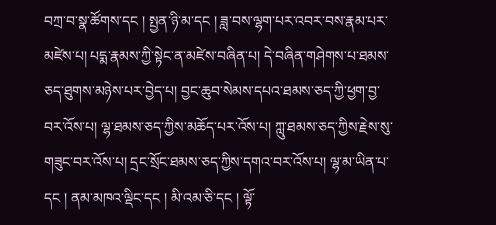བཀྲ་བ་སྣ་ཚོགས་དང ། སྤྱན་ཉི་མ་དང ། ཟླ་བས་ལྷག་པར་འབར་བས་རྣམ་པར་མཛེས་པ། པདྨ་རྣམས་ཀྱི་སྟེང་ན་མཛེས་བཞིན་པ། དེ་བཞིན་གཤེགས་པ་ཐམས་ཅད་ཐུགས་མཉེས་པར་བྱེད་པ། བྱང་ཆུབ་སེམས་དཔའ་ཐམས་ཅད་ཀྱི་ཕྱག་བྱ་བར་འོས་པ། ལྷ་ཐམས་ཅད་ཀྱིས་མཆོད་པར་འོས་པ། ཀླུ་ཐམས་ཅད་ཀྱིས་རྗེས་སུ་གཟུང་བར་འོས་པ། དྲང་སྲོང་ཐམས་ཅད་ཀྱིས་དགའ་བར་འོས་པ། ལྷ་མ་ཡིན་པ་དང ། ནམ་མཁའ་ལྡིང་དང ། མི་འམ་ཅི་དང ། ལྟོ་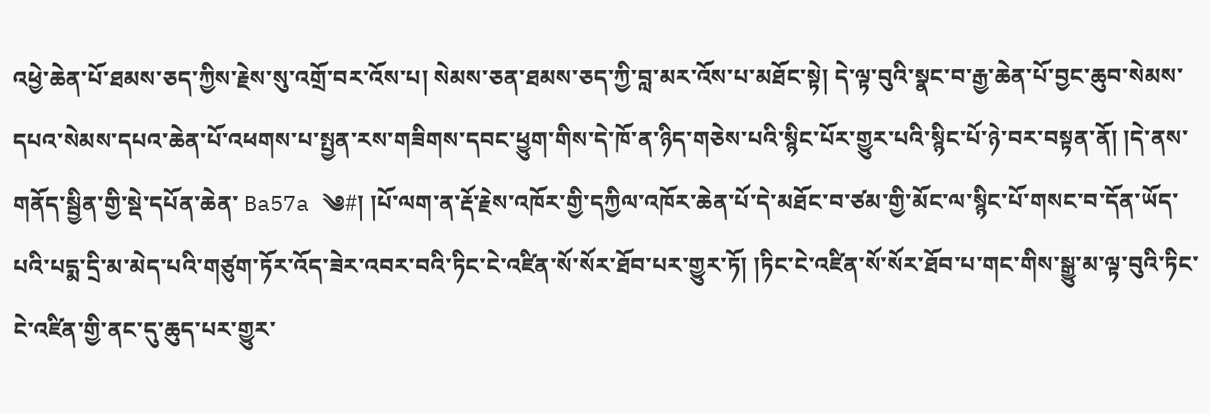འཕྱེ་ཆེན་པོ་ཐམས་ཅད་ཀྱིས་རྗེས་སུ་འགྲོ་བར་འོས་པ། སེམས་ཅན་ཐམས་ཅད་ཀྱི་བླ་མར་འོས་པ་མཐོང་སྟེ། དེ་ལྟ་བུའི་སྣང་བ་རྒྱ་ཆེན་པོ་བྱང་ཆུབ་སེམས་དཔའ་སེམས་དཔའ་ཆེན་པོ་འཕགས་པ་སྤྱན་རས་གཟིགས་དབང་ཕྱུག་གིས་དེ་ཁོ་ན་ཉིད་གཅེས་པའི་སྙིང་པོར་གྱུར་པའི་སྙིང་པོ་ཉེ་བར་བསྟན་ནོ། །དེ་ནས་གནོད་སྦྱིན་གྱི་སྡེ་དཔོན་ཆེན་ Ba57a ༄#། །པོ་ལག་ན་རྡོ་རྗེས་འཁོར་གྱི་དཀྱིལ་འཁོར་ཆེན་པོ་དེ་མཐོང་བ་ཙམ་གྱི་མོང་ལ་སྙིང་པོ་གསང་བ་དོན་ཡོད་པའི་པདྨ་དྲི་མ་མེད་པའི་གཙུག་ཏོར་འོད་ཟེར་འབར་བའི་ཏིང་ངེ་འཛིན་སོ་སོར་ཐོབ་པར་གྱུར་ཏོ། །ཏིང་ངེ་འཛིན་སོ་སོར་ཐོབ་པ་གང་གིས་སྒྱུ་མ་ལྟ་བུའི་ཏིང་ངེ་འཛིན་གྱི་ནང་དུ་ཆུད་པར་གྱུར་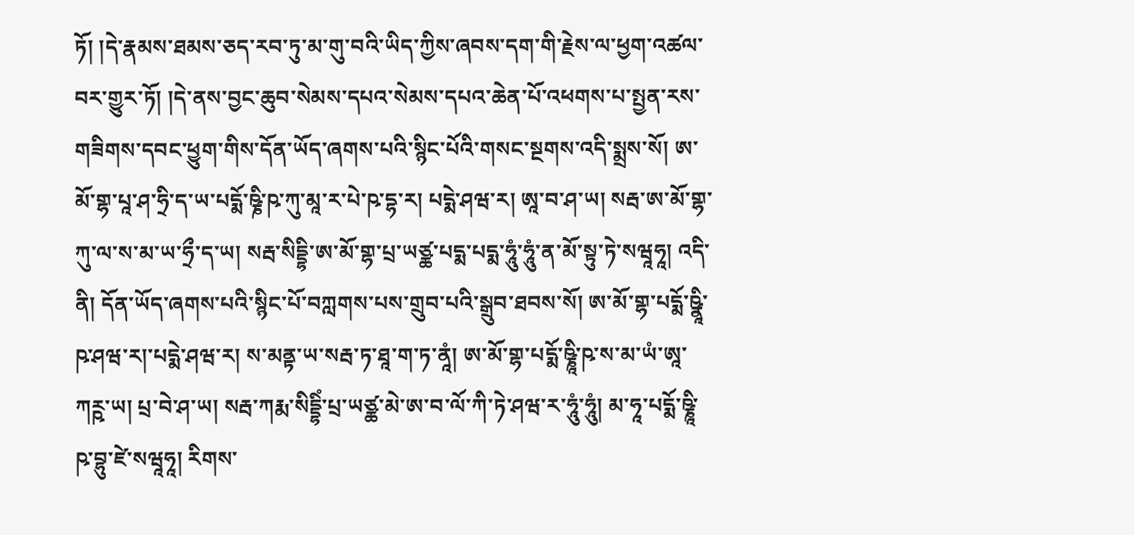ཏོ། །དེ་རྣམས་ཐམས་ཅད་རབ་ཏུ་མ་གུ་བའི་ཡིད་ཀྱིས་ཞབས་དག་གི་རྗེས་ལ་ཕྱག་འཚལ་བར་གྱུར་ཏོ། །དེ་ནས་བྱང་ཆུབ་སེམས་དཔའ་སེམས་དཔའ་ཆེན་པོ་འཕགས་པ་སྤྱན་རས་གཟིགས་དབང་ཕྱུག་གིས་དོན་ཡོད་ཞགས་པའི་སྙིང་པོའི་གསང་སྔགས་འདི་སྨྲས་སོ། ཨ་མོ་གྷ་པཱ་ཤ་ཧྲི་ད་ཡ་པདྨོ་ཥྞི་ཥ་ཀུ་མཱ་ར་པེ་ཥ་དྷ་ར། པདྨེ་ཤཝ་ར། ཨཱ་བ་ཤ་ཡ། སརྦ་ཨ་མོ་གྷ་ཀུ་ལ་ས་མ་ཡ་ཧྲྀ་ད་ཡ། སརྦ་སིདྡྷི་ཨ་མོ་གྷ་པྲ་ཡཙྪ་པདྨ་པདྨ་ཧཱུཾ་ཧཱུཾ་ན་མོ་སྟུ་ཏེ་སཝཱཧཱ། འདི་ནི། དོན་ཡོད་ཞགས་པའི་སྙིང་པོ་བཀླགས་པས་གྲུབ་པའི་སྒྲུབ་ཐབས་སོ། ཨ་མོ་གྷ་པདྨོ་ཥྣཱི་ཥ་ཤཝ་ར།་པདྨེ་ཤཝ་ར། ས་མནྟ་ཡ་སརྦ་ཏ་ཐཱ་ག་ཏ་ནཱཾ། ཨ་མོ་གྷ་པདྨོ་ཥྞཱི་ཥ་ས་མ་ཡཾ་ཨཱ་ཀཪྵ་ཡ། པྲ་བེ་ཤ་ཡ། སརྦ་ཀརྨ་སིདྡྷིཾ་པྲ་ཡཙྪ་མེ་ཨ་བ་ལོ་ཀི་ཏེ་ཤཝ་ར་ཧཱུཾ་ཧཱུཾ། མ་ཧཱ་པདྨོ་ཥྞཱི་ཥ་བྷུ་ཛེ་སཝཱཧཱ། རིགས་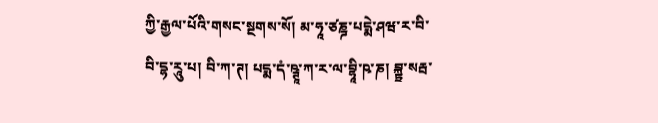ཀྱི་རྒྱལ་པོའི་གསང་སྔགས་སོ། མ་ཧཱ་ཙཎྜ་པདྨེ་ཤཝ་ར་བི་བི་དྷ་རཱུ་པ། བི་ཀ་ཊ། པདྨ་དཾ་ཥྚཱ་ཀ་ར་ལ་བྷཱི་ཥ་ཎ། བྐྟྲ་སརྦ་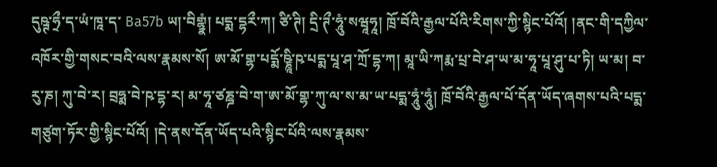དུཥྚ་ཧྲྀ་ད་ཡཾ་ཁཱ་ད་ Ba57b ཡ།་བིགྷྣཾ། པདྨ་དྷརྀ་ཀ། ཙི་ཊི། དྲི་ཊྀ་ཧཱུཾ་སཝཱཧཱ། ཁྲོ་བོའི་རྒྱལ་པོའི་རིགས་ཀྱི་སྙིང་པོའོ། །ནང་གི་དཀྱིལ་འཁོར་གྱི་གསང་བའི་ལས་རྣམས་སོ། ཨ་མོ་གྷ་པདྨོ་ཥྞཱི་ཥ་པདྨ་པཱ་ཤ་ཀྲོ་དྷ་ཀ། མཱ་ཡི་ཀརྨ་པྲ་བེ་ཤ་ཡ་མ་ཧཱ་པཱ་ཤུ་པ་ཏི། ཡ་མ། བ་རུ་ཎ། ཀུ་བེ་ར། བྲཧྨ་བེ་ཥ་དྷ་ར། མ་ཧཱ་ཙཎྜ་བེ་ག་ཨ་མོ་གྷ་ཀུ་ལ་ས་མ་ཡ་པདྨ་ཧཱུཾ་ཧཱུཾ། ཁྲོ་བོའི་རྒྱལ་པོ་དོན་ཡོད་ཞགས་པའི་པདྨ་གཙུག་ཏོར་གྱི་སྙིང་པོའོ། །དེ་ནས་དོན་ཡོད་པའི་སྙིང་པོའི་ལས་རྣམས་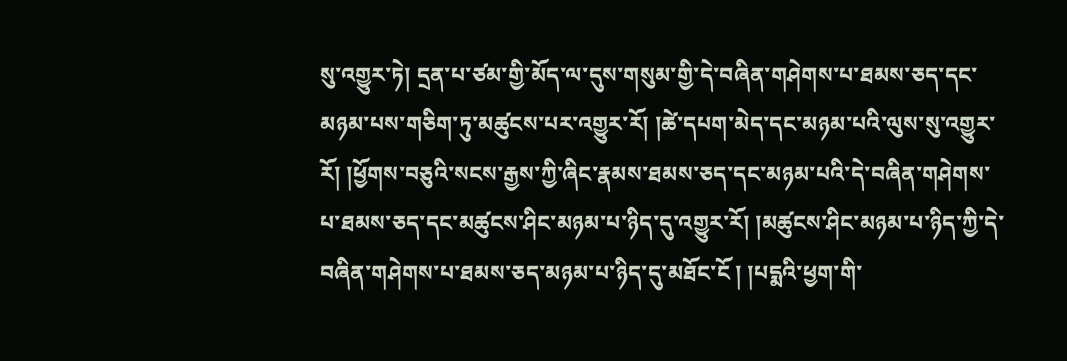སུ་འགྱུར་ཏེ། དྲན་པ་ཙམ་གྱི་མོད་ལ་དུས་གསུམ་གྱི་དེ་བཞིན་གཤེགས་པ་ཐམས་ཅད་དང་མཉམ་པས་གཅིག་ཏུ་མཚུངས་པར་འགྱུར་རོ། །ཚེ་དཔག་མེད་དང་མཉམ་པའི་ལུས་སུ་འགྱུར་རོ། །ཕྱོགས་བཅུའི་སངས་རྒྱས་ཀྱི་ཞིང་རྣམས་ཐམས་ཅད་དང་མཉམ་པའི་དེ་བཞིན་གཤེགས་པ་ཐམས་ཅད་དང་མཚུངས་ཤིང་མཉམ་པ་ཉིད་དུ་འགྱུར་རོ། །མཚུངས་ཤིང་མཉམ་པ་ཉིད་ཀྱི་དེ་བཞིན་གཤེགས་པ་ཐམས་ཅད་མཉམ་པ་ཉིད་དུ་མཐོང་ངོ ། །པདྨའི་ཕྱག་གི་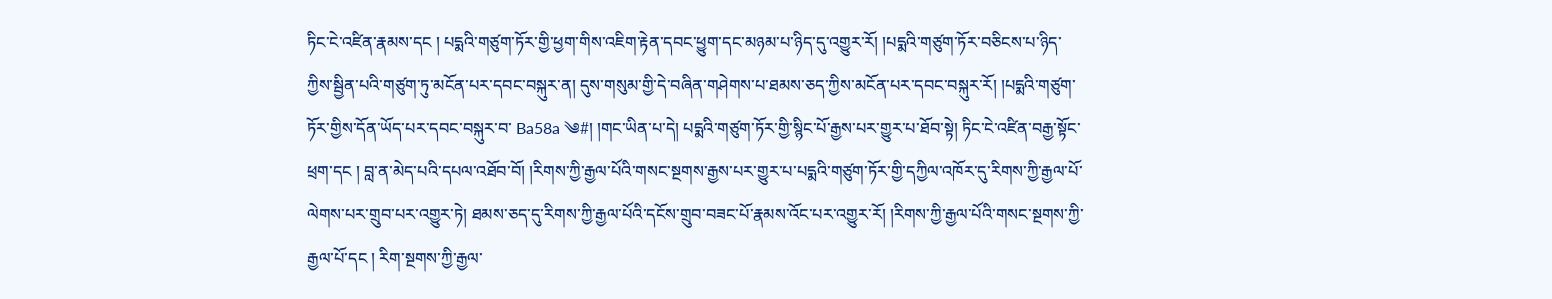ཏིང་ངེ་འཛིན་རྣམས་དང ། པདྨའི་གཙུག་ཏོར་གྱི་ཕྱག་གིས་འཇིག་རྟེན་དབང་ཕྱུག་དང་མཉམ་པ་ཉིད་དུ་འགྱུར་རོ། །པདྨའི་གཙུག་ཏོར་བཅིངས་པ་ཉིད་ཀྱིས་སྦྱིན་པའི་གཙུག་ཏུ་མངོན་པར་དབང་བསྐུར་ན། དུས་གསུམ་གྱི་དེ་བཞིན་གཤེགས་པ་ཐམས་ཅད་ཀྱིས་མངོན་པར་དབང་བསྐུར་རོ། །པདྨའི་གཙུག་ཏོར་གྱིས་དོན་ཡོད་པར་དབང་བསྐུར་བ་ Ba58a ༄#། །གང་ཡིན་པ་དེ། པདྨའི་གཙུག་ཏོར་གྱི་སྙིང་པོ་རྒྱས་པར་གྱུར་པ་ཐོབ་སྟེ། ཏིང་ངེ་འཛིན་བརྒྱ་སྟོང་ཕྲག་དང ། བླ་ན་མེད་པའི་དཔལ་འཐོབ་བོ། །རིགས་ཀྱི་རྒྱལ་པོའི་གསང་སྔགས་རྒྱས་པར་གྱུར་པ་པདྨའི་གཙུག་ཏོར་གྱི་དཀྱིལ་འཁོར་དུ་རིགས་ཀྱི་རྒྱལ་པོ་ལེགས་པར་གྲུབ་པར་འགྱུར་ཏེ། ཐམས་ཅད་དུ་རིགས་ཀྱི་རྒྱལ་པོའི་དངོས་གྲུབ་བཟང་པོ་རྣམས་འོང་པར་འགྱུར་རོ། །རིགས་ཀྱི་རྒྱལ་པོའི་གསང་སྔགས་ཀྱི་རྒྱལ་པོ་དང ། རིག་སྔགས་ཀྱི་རྒྱལ་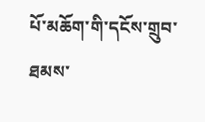པོ་མཆོག་གི་དངོས་གྲུབ་ཐམས་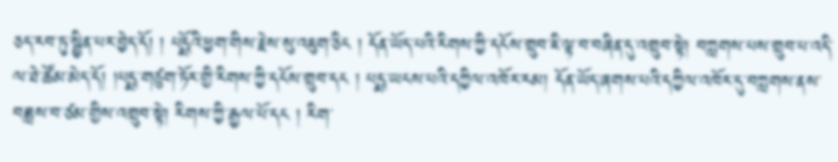ཅད་རབ་ཏུ་སྦྱིན་པར་བྱེད་དོ། ། པདྨོའི་ཕྱག་གིས་རྗེས་སུ་འཇུག་ཅིང ། དོན་ཡོད་པའི་རིགས་ཀྱི་དངོས་གྲུབ་ཇི་ལྟ་བ་བཞིན་དུ་འགྲུབ་སྟེ། བཀླགས་པས་གྲུབ་པ་འདི་ལ་ཐེ་ཚོམ་མེད་དོ། །པདྨ་གཙུག་ཏོར་གྱི་རིགས་ཀྱི་དངོས་གྲུབ་དང ། པདྨ་ཡངས་པའི་དཀྱིལ་འཁོར་རམ། དོན་ཡོད་ཞགས་པའི་དཀྱིལ་འཁོར་དུ་བཀླགས་ནས་བཟླས་བ་ཙམ་གྱིས་འགྲུབ་སྟེ། རིགས་ཀྱི་རྒྱལ་པོ་དང ། རིག་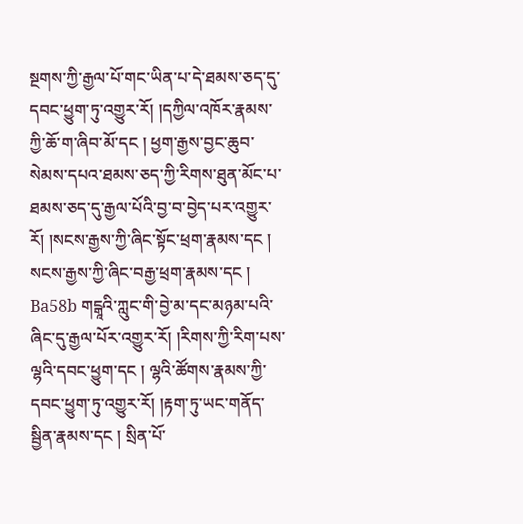སྔགས་ཀྱི་རྒྱལ་པོ་གང་ཡིན་པ་དེ་ཐམས་ཅད་དུ་དབང་ཕྱུག་ཏུ་འགྱུར་རོ། །དཀྱིལ་འཁོར་རྣམས་ཀྱི་ཆོ་ག་ཞིབ་མོ་དང ། ཕྱག་རྒྱས་བྱང་ཆུབ་སེམས་དཔའ་ཐམས་ཅད་ཀྱི་རིགས་ཐུན་མོང་པ་ཐམས་ཅད་དུ་རྒྱལ་པོའི་བྱ་བ་བྱེད་པར་འགྱུར་རོ། །སངས་རྒྱས་ཀྱི་ཞིང་སྟོང་ཕྲག་རྣམས་དང ། སངས་རྒྱས་ཀྱི་ཞིང་བརྒྱ་ཕྲག་རྣམས་དང ། Ba58b གངྒཱའི་ཀླུང་གི་བྱེ་མ་དང་མཉམ་པའི་ཞིང་དུ་རྒྱལ་པོར་འགྱུར་རོ། །རིགས་ཀྱི་རིག་པས་ལྷའི་དབང་ཕྱུག་དང ། ལྷའི་ཚོགས་རྣམས་ཀྱི་དབང་ཕྱུག་ཏུ་འགྱུར་རོ། །རྟག་ཏུ་ཡང་གནོད་སྦྱིན་རྣམས་དང ། སྲིན་པོ་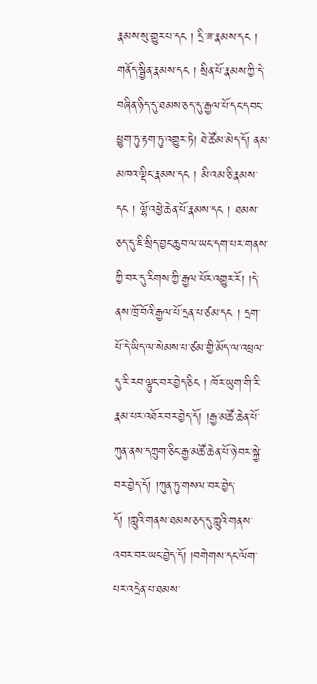རྣམས་སུ་གྱུར་པ་དང ། དྲི་ཟ་རྣམས་དང ། གནོད་སྦྱིན་རྣམས་དང ། སྲིན་པོ་རྣམས་ཀྱི་དེ་བཞིན་ཉིད་དུ་ཐམས་ཅད་དུ་རྒྱལ་པོ་དང་དབང་ཕྱུག་ཏུ་རྟག་ཏུ་འགྱུར་ཏེ། ཐེ་ཚོམ་མེད་དོ། ནམ་མཁའ་ལྡིང་རྣམས་དང ། མི་འམ་ཅི་རྣམས་དང ། ལྷོ་འཕྱེ་ཆེན་པོ་རྣམས་དང ། ཐམས་ཅད་དུ་ཇི་སྲིད་བྱང་ཆུབ་ལ་ཡང་དག་པར་གནས་ཀྱི་བར་དུ་རིགས་ཀྱི་རྒྱལ་པོར་འགྱུར་རོ། །དེ་ནས་ཁྲོ་བོའི་རྒྱལ་པོ་དྲན་པ་ཙམ་དང ། དྲག་པོ་དེ་ཡིད་ལ་སེམས་པ་ཙམ་གྱི་མོད་ལ་འཕྲལ་དུ་རི་རབ་ལྟུང་བར་བྱེད་ཅིང ། ཁོར་ཡུག་གི་རི་རྣམ་པར་འཐོར་བར་བྱེད་དོ། །རྒྱ་མཚོ་ཆེན་པོ་ཀུན་ནས་དཀྲུག་ཅིང་རྒྱ་མཚོ་ཆེན་པོ་ཉེ་བར་སྐྱེ་བར་བྱེད་དོ། །ཀུན་ཏུ་གསལ་བར་བྱེད་དོ། །ཀླུའི་གནས་ཐམས་ཅད་དུ་ཀླུའི་གནས་འབར་བར་ཡང་བྱེད་དོ། །བགེགས་དང་ལོག་པར་འདྲེན་པ་ཐམས་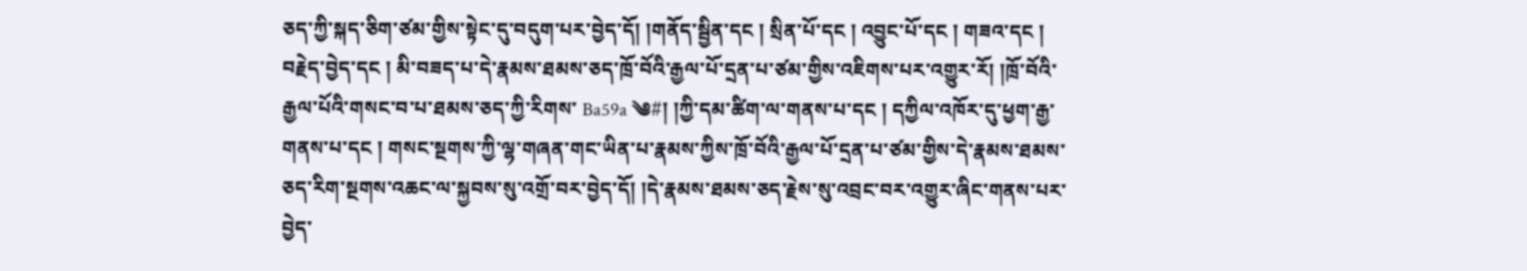ཅད་ཀྱི་སྐད་ཅིག་ཙམ་གྱིས་སྟེང་དུ་བདུག་པར་བྱེད་དོ། །གནོད་སྦྱིན་དང ། སྲིན་པོ་དང ། འབྱུང་པོ་དང ། གཟའ་དང ། བརྗེད་བྱེད་དང ། མི་བཟད་པ་དེ་རྣམས་ཐམས་ཅད་ཁྲོ་བོའི་རྒྱལ་པོ་དྲན་པ་ཙམ་གྱིས་འཇིགས་པར་འགྱུར་རོ། །ཁྲོ་བོའི་རྒྱལ་པོའི་གསང་བ་པ་ཐམས་ཅད་ཀྱི་རིགས་ Ba59a ༄#། །ཀྱི་དམ་ཚིག་ལ་གནས་པ་དང ། དཀྱིལ་འཁོར་དུ་ཕྱག་རྒྱ་གནས་པ་དང ། གསང་སྔགས་ཀྱི་ལྷ་གཞན་གང་ཡིན་པ་རྣམས་ཀྱིས་ཁྲོ་བོའི་རྒྱལ་པོ་དྲན་པ་ཙམ་གྱིས་དེ་རྣམས་ཐམས་ཅད་རིག་སྔགས་འཆང་ལ་སྐྱབས་སུ་འགྲོ་བར་བྱེད་དོ། །དེ་རྣམས་ཐམས་ཅད་རྗེས་སུ་འབྲང་བར་འགྱུར་ཞིང་གནས་པར་བྱེད་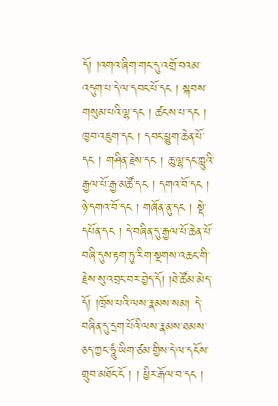དོ། །འགའ་ཞིག་གང་དུ་འགྲོ་བའམ་འདུག་པ་དེ་ལ་དབང་པོ་དང ། སྐབས་གསུམ་པའི་ལྷ་དང ། ཚངས་པ་དང ། ཁྱབ་འཇུག་དང ། དབང་ཕྱུག་ཆེན་པོ་དང ། གཤིན་རྗེས་དང ། ཆུ་ལྷ་དང་ཀླུའི་རྒྱལ་པོ་རྒྱ་མཚོ་དང ། དགའ་བོ་དང ། ཉེ་དགའ་བོ་དང ། གཞོན་ནུ་དང ། སྡེ་དཔོན་དང ། དེ་བཞིན་དུ་རྒྱལ་པོ་ཆེན་པོ་བཞི་དུས་རྟག་ཏུ་རིག་སྔགས་འཆང་གི་རྗེས་སུ་འབྲང་བར་བྱེད་དོ། །ཐེ་ཚོམ་མེད་དོ། །ཁྲོས་པའི་ལས་རྣམས་སམ། དེ་བཞིན་དུ་དྲག་པོའི་ལས་རྣམས་ཐམས་ཅད་ཀྱང་ཧཱུཾ་ཡིག་ཙམ་གྱིས་དེ་ལ་དངོས་གྲུབ་མཐོང་ངོ ། ། ཕྱིར་རྒོལ་བ་དང །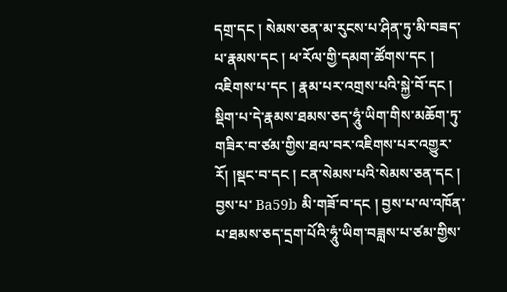དགྲ་དང ། སེམས་ཅན་མ་རུངས་པ་ཤིན་ཏུ་མི་བཟད་པ་རྣམས་དང ། ཕ་རོལ་གྱི་དམག་ཚོགས་དང ། འཇིགས་པ་དང ། རྣམ་པར་འགྲས་པའི་སྐྱེ་བོ་དང ། སྡིག་པ་དེ་རྣམས་ཐམས་ཅད་ཧཱུཾ་ཡིག་གིས་མཆོག་ཏུ་གཟིར་བ་ཙམ་གྱིས་ཐལ་བར་འཇིགས་པར་འགྱུར་རོ། །སྡང་བ་དང ། ངན་སེམས་པའི་སེམས་ཅན་དང ། བྱས་པ་ Ba59b མི་གཟོ་བ་དང ། བྱས་པ་ལ་འཁོན་པ་ཐམས་ཅད་དྲག་པོའི་ཧཱུཾ་ཡིག་བཟླས་པ་ཙམ་གྱིས་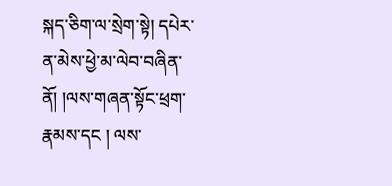སྐད་ཅིག་ལ་སྲེག་སྟེ། དཔེར་ན་མེས་ཕྱེ་མ་ལེབ་བཞིན་ནོ། །ལས་གཞན་སྟོང་ཕྲག་རྣམས་དང ། ལས་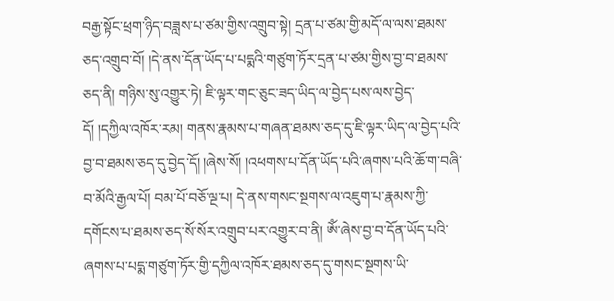བརྒྱ་སྟོང་ཕྲག་ཉིད་བཟླས་པ་ཙམ་གྱིས་འགྲུབ་སྟེ། དྲན་པ་ཙམ་གྱི་མདོ་ལ་ལས་ཐམས་ཅད་འགྲུབ་བོ། །དེ་ནས་དོན་ཡོད་པ་པདྨའི་གཙུག་ཏོར་དྲན་པ་ཙམ་གྱིས་བྱ་བ་ཐམས་ཅད་ནི། གཉིས་སུ་འགྱུར་ཏེ། ཇི་ལྟར་གང་ཅུང་ཟད་ཡིད་ལ་བྱེད་པས་ལས་བྱེད་དོ། །དཀྱིལ་འཁོར་རམ། གནས་རྣམས་པ་གཞན་ཐམས་ཅད་དུ་ཇི་ལྟར་ཡིད་ལ་བྱེད་པའི་བྱ་བ་ཐམས་ཅད་དུ་བྱེད་དོ། །ཞེས་སོ། །འཕགས་པ་དོན་ཡོད་པའི་ཞགས་པའི་ཆོ་ག་བཞི་བ་མོའི་རྒྱལ་པོ། བམ་པོ་བཅོ་ལྔ་པ། དེ་ནས་གསང་སྔགས་ལ་འཇུག་པ་རྣམས་ཀྱི་དགོངས་པ་ཐམས་ཅད་སོ་སོར་འགྲུབ་པར་འགྱུར་བ་ནི། ཨོཾ་ཞེས་བྱ་བ་དོན་ཡོད་པའི་ཞགས་པ་པདྨ་གཙུག་ཏོར་གྱི་དཀྱིལ་འཁོར་ཐམས་ཅད་དུ་གསང་སྔགས་ཡི་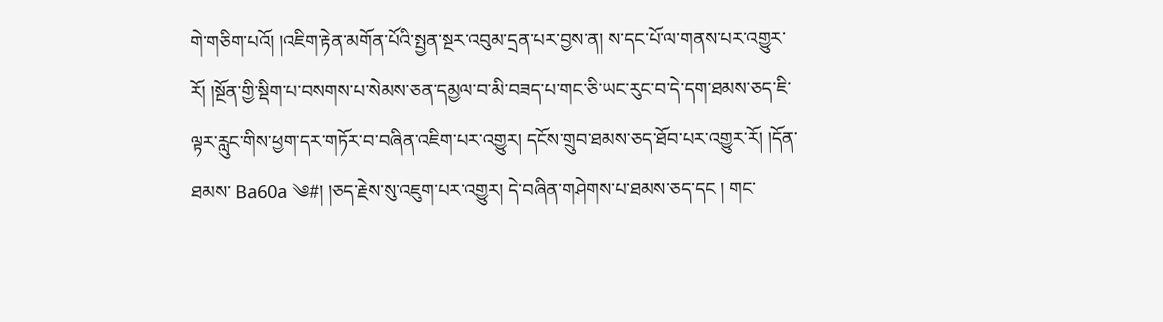གེ་གཅིག་པའོ། །འཇིག་རྟེན་མགོན་པོའི་སྤྱན་སྔར་འབུམ་དྲན་པར་བྱས་ན། ས་དང་པོ་ལ་གནས་པར་འགྱུར་རོ། །སྔོན་གྱི་སྡིག་པ་བསགས་པ་སེམས་ཅན་དམྱལ་བ་མི་བཟད་པ་གང་ཅི་ཡང་རུང་བ་དེ་དག་ཐམས་ཅད་ཇི་ལྟར་རླུང་གིས་ཕྱག་དར་གཏོར་བ་བཞིན་འཇིག་པར་འགྱུར། དངོས་གྲུབ་ཐམས་ཅད་ཐོབ་པར་འགྱུར་རོ། །དོན་ཐམས་ Ba60a ༄#། །ཅད་རྗེས་སུ་འཇུག་པར་འགྱུར། དེ་བཞིན་གཤེགས་པ་ཐམས་ཅད་དང ། གང་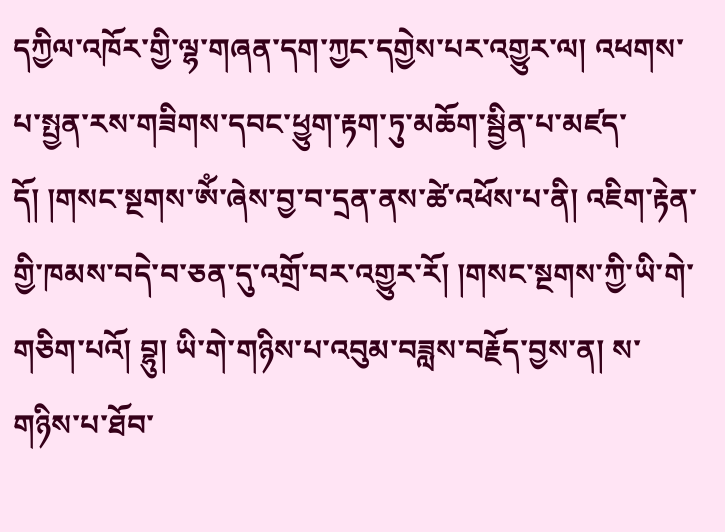དཀྱིལ་འཁོར་གྱི་ལྷ་གཞན་དག་ཀྱང་དགྱེས་པར་འགྱུར་ལ། འཕགས་པ་སྤྱན་རས་གཟིགས་དབང་ཕྱུག་རྟག་ཏུ་མཆོག་སྦྱིན་པ་མཛད་དོ། །གསང་སྔགས་ཨོཾ་ཞེས་བྱ་བ་དྲན་ནས་ཚེ་འཕོས་པ་ནི། འཇིག་རྟེན་གྱི་ཁམས་བདེ་བ་ཅན་དུ་འགྲོ་བར་འགྱུར་རོ། །གསང་སྔགས་ཀྱི་ཡི་གེ་གཅིག་པའོ། བྷུ། ཡི་གེ་གཉིས་པ་འབུམ་བཟླས་བརྗོད་བྱས་ན། ས་གཉིས་པ་ཐོབ་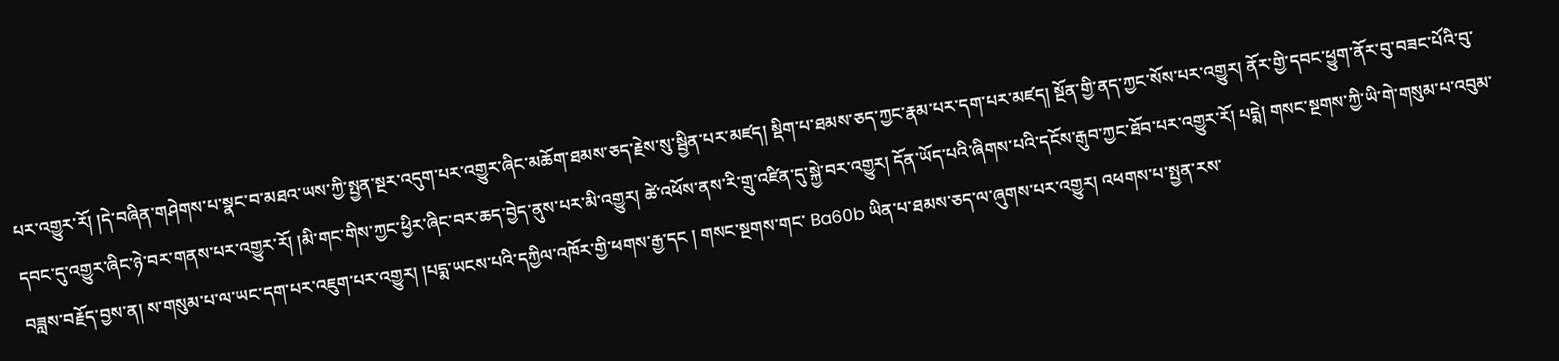པར་འགྱུར་རོ། །དེ་བཞིན་གཤེགས་པ་སྣང་བ་མཐའ་ཡས་ཀྱི་སྤྱན་སྔར་འདུག་པར་འགྱུར་ཞིང་མཆོག་ཐམས་ཅད་རྗེས་སུ་སྦྱིན་པར་མཛད། སྡིག་པ་ཐམས་ཅད་ཀྱང་རྣམ་པར་དག་པར་མཛད། སྔོན་གྱི་ནད་ཀྱང་སོས་པར་འགྱུར། ནོར་གྱི་དབང་ཕྱུག་ནོར་བུ་བཟང་པོའི་བུ་དབང་དུ་འགྱུར་ཞིང་ཉེ་བར་གནས་པར་འགྱུར་རོ། །མི་གང་གིས་ཀྱང་ཕྱིར་ཞིང་བར་ཆད་བྱེད་ནུས་པར་མི་འགྱུར། ཚེ་འཕོས་ནས་རི་གྲུ་འཛིན་དུ་སྐྱེ་བར་འགྱུར། དོན་ཡོད་པའི་ཞིགས་པའི་དངོས་རྒུབ་ཀྱང་ཐོབ་པར་འགྱུར་རོ། པདྨེ། གསང་སྔགས་ཀྱི་ཡི་གེ་གསུམ་པ་འབུམ་བཟླས་བརྗོད་བྱས་ན། ས་གསུམ་པ་ལ་ཡང་དག་པར་འཇུག་པར་འགྱུར། །པདྨ་ཡངས་པའི་དཀྱིལ་འཁོར་གྱི་ཕགས་རྒྱ་དང ། གསང་སྔགས་གང་ Ba60b ཡིན་པ་ཐམས་ཅད་ལ་ཞུགས་པར་འགྱུར། འཕགས་པ་སྤྱན་རས་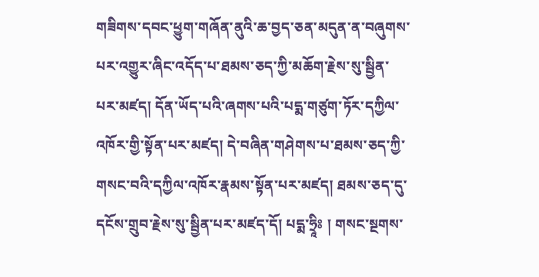གཟིགས་དབང་ཕྱུག་གཞོན་ནུའི་ཆ་བྱད་ཅན་མདུན་ན་བཞུགས་པར་འགྱུར་ཞིང་འདོད་པ་ཐམས་ཅད་ཀྱི་མཆོག་རྗེས་སུ་སྦྱིན་པར་མཛད། དོན་ཡོད་པའི་ཞགས་པའི་པདྨ་གཙུག་ཏོར་དཀྱིལ་འཁོར་གྱི་སྟོན་པར་མཛད། དེ་བཞིན་གཤེགས་པ་ཐམས་ཅད་ཀྱི་གསང་བའི་དཀྱིལ་འཁོར་རྣམས་སྟོན་པར་མཛད། ཐམས་ཅད་དུ་དངོས་གྲུབ་རྗེས་སུ་སྦྱིན་པར་མཛད་དོ། པདྨ་ཧྲཱིཿ ། གསང་སྔགས་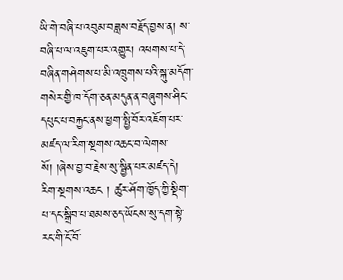ཡི་གེ་བཞི་པ་འབུམ་བཟླས་བརྗོད་བྱས་ན། ས་བཞི་པ་ལ་འཇུག་པར་འགྱུར། འཕགས་པ་དེ་བཞིན་གཤེགས་པ་མི་འཁྲུགས་པའི་སྐུ་མདོག་གསེར་གྱི་ཁ་དོག་ཅན་མདུན་ན་བཞུགས་ཤིང་དཔུང་པ་བརྐྱང་ནས་ཕྱག་སྤྱི་བོར་འཇོག་པར་མཛད་ལ་རིག་སྔགས་འཆང་བ་ལེགས་སོ། །ཞེས་བྱ་བ་རྗེས་སུ་སྦྱིན་པར་མཛད་དེ། རིག་སྔགས་འཆང ། ཚུར་ཤོག་ཁྱོད་ཀྱི་སྡིག་པ་དང་སྒྲིབ་པ་ཐམས་ཅད་ཡོངས་སུ་དག་སྟེ་རང་གི་ངོ་བོ་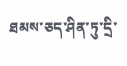ཐམས་ཅད་ཤིན་ཏུ་དྲི་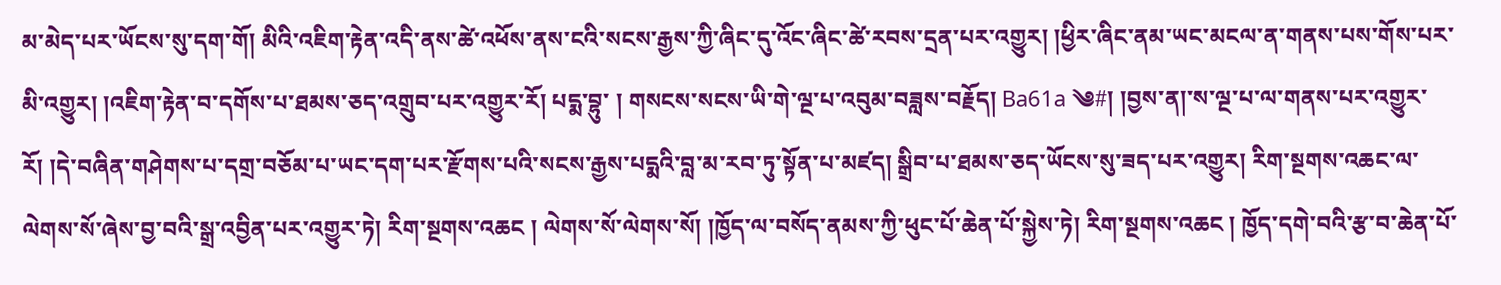མ་མེད་པར་ཡོངས་སུ་དག་གོ། མིའི་འཇིག་རྟེན་འདི་ནས་ཚེ་འཕོས་ནས་ངའི་སངས་རྒྱས་ཀྱི་ཞིང་དུ་འོང་ཞིང་ཚེ་རབས་དྲན་པར་འགྱུར། །ཕྱིར་ཞིང་ནམ་ཡང་མངལ་ན་གནས་པས་གོས་པར་མི་འགྱུར། །འཇིག་རྟེན་བ་དགོས་པ་ཐམས་ཅད་འགྲུབ་པར་འགྱུར་རོ། པདྨ་བྷུ་ ། གསངས་སངས་ཡི་གེ་ལྔ་པ་འབུམ་བཟླས་བརྗོད། Ba61a ༄#། །བྱས་ན།་ས་ལྔ་པ་ལ་གནས་པར་འགྱུར་རོ། །དེ་བཞིན་གཤེགས་པ་དགྲ་བཅོམ་པ་ཡང་དག་པར་རྫོགས་པའི་སངས་རྒྱས་པདྨའི་བླ་མ་རབ་ཏུ་སྟོན་པ་མཛད། སྒྲིབ་པ་ཐམས་ཅད་ཡོངས་སུ་ཟད་པར་འགྱུར། རིག་སྔགས་འཆང་ལ་ལེགས་སོ་ཞེས་བྱ་བའི་སྒྲ་འབྱིན་པར་འགྱུར་ཏེ། རིག་སྔགས་འཆང ། ལེགས་སོ་ལེགས་སོ། །ཁྱོད་ལ་བསོད་ནམས་ཀྱི་ཕུང་པོ་ཆེན་པོ་སྐྱེས་ཏེ། རིག་སྔགས་འཆང ། ཁྱོད་དགེ་བའི་རྩ་བ་ཆེན་པོ་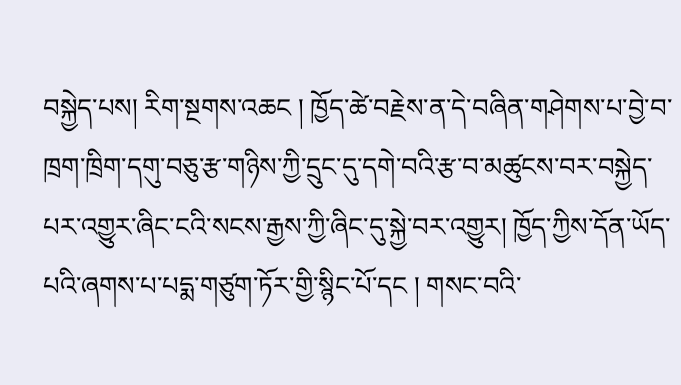བསྐྱེད་པས། རིག་སྔགས་འཆང ། ཁྱོད་ཚེ་བརྗེས་ན་དེ་བཞིན་གཤེགས་པ་བྱེ་བ་ཁྲག་ཁྲིག་དགུ་བཅུ་རྩ་གཉིས་ཀྱི་དྲུང་དུ་དགེ་བའི་རྩ་བ་མཚུངས་བར་བསྐྱེད་པར་འགྱུར་ཞིང་ངའི་སངས་རྒྱས་ཀྱི་ཞིང་དུ་སྐྱེ་བར་འགྱུར། ཁྱོད་ཀྱིས་དོན་ཡོད་པའི་ཞགས་པ་པདྨ་གཙུག་ཏོར་གྱི་སྙིང་པོ་དང ། གསང་བའི་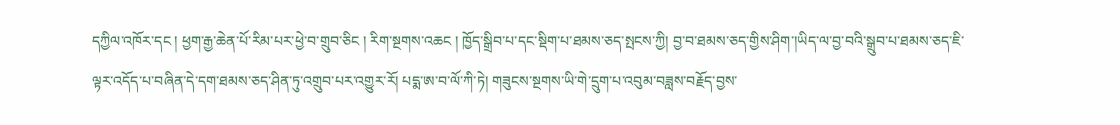དཀྱིལ་འཁོར་དང ། ཕྱག་རྒྱ་ཆེན་པོ་རིམ་པར་ཕྱེ་བ་གྲུབ་ཅིང ། རིག་སྔགས་འཆང ། ཁྱོད་སྒྲིབ་པ་དང་སྡིག་པ་ཐམས་ཅད་སྤངས་ཀྱི། བྱ་བ་ཐམས་ཅད་གྱིས་ཤིག་།ཡིད་ལ་བྱ་བའི་སྒྲུབ་པ་ཐམས་ཅད་ཇི་ལྟར་འདོད་པ་བཞིན་དེ་དག་ཐམས་ཅད་ཤིན་ཏུ་འགྲུབ་པར་འགྱུར་རོ། པདྨ་ཨ་བ་ལོ་ཀི་ཏེ། གཟུངས་སྔགས་ཡི་གེ་དྲུག་པ་འབུམ་བཟླས་བརྗོད་བྱས་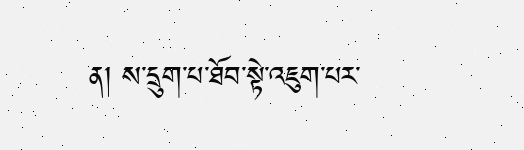ན། ས་དྲུག་པ་ཐོབ་སྟེ་འཇུག་པར་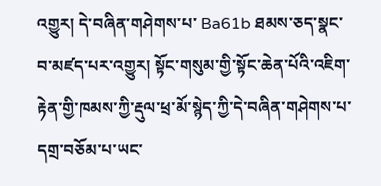འགྱུར། དེ་བཞིན་གཤེགས་པ་ Ba61b ཐམས་ཅད་སྣང་བ་མཛད་པར་འགྱུར། སྟོང་གསུམ་གྱི་སྟོང་ཆེན་པོའི་འཇིག་རྟེན་གྱི་ཁམས་ཀྱི་རྡུལ་ཕྲ་མོ་སྙེད་ཀྱི་དེ་བཞིན་གཤེགས་པ་དགྲ་བཅོམ་པ་ཡང་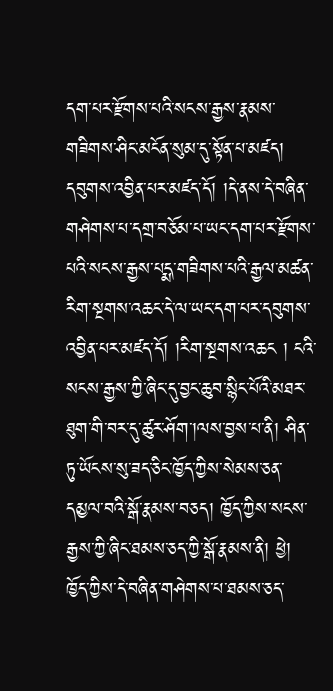དག་པར་རྫོགས་པའི་སངས་རྒྱས་རྣམས་གཟིགས་ཤིང་མངོན་སུམ་དུ་སྟོན་པ་མཛད། དབུགས་འབྱིན་པར་མཛད་དོ། །དེ་ནས་དེ་བཞིན་གཤེགས་པ་དགྲ་བཅོམ་པ་ཡང་དག་པར་རྫོགས་པའི་སངས་རྒྱས་པདྨ་གཟིགས་པའི་རྒྱལ་མཚན་རིག་སྔགས་འཆང་དེ་ལ་ཡང་དག་པར་དབུགས་འབྱིན་པར་མཛད་དོ། །རིག་སྔགས་འཆང ། ངའི་སངས་རྒྱས་ཀྱི་ཞིང་དུ་བྱང་ཆུབ་སྙིང་པོའི་མཐར་ཐུག་གི་བར་དུ་ཚུར་ཤོག་།ལས་བྱས་པ་ནི། ཤིན་ཏུ་ཡོངས་སུ་ཟད་ཅིང་ཁྱོད་ཀྱིས་སེམས་ཅན་དམྱལ་བའི་སྒོ་རྣམས་བཅད། ཁྱོད་ཀྱིས་སངས་རྒྱས་ཀྱི་ཞིང་ཐམས་ཅད་ཀྱི་སྒོ་རྣམས་ནི། ཕྱེ། ཁྱོད་ཀྱིས་དེ་བཞིན་གཤེགས་པ་ཐམས་ཅད་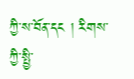ཀྱི་ས་བོན་དང ། རིགས་ཀྱི་སྤྱི་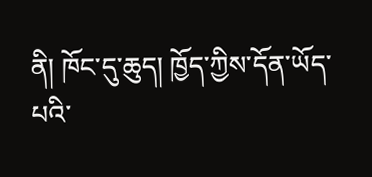ནི། ཁོང་དུ་ཆུད། ཁྱོད་ཀྱིས་དོན་ཡོད་པའི་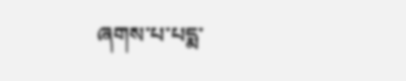ཞགས་པ་པདྨ་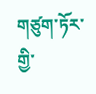གཙུག་ཏོར་གྱི་